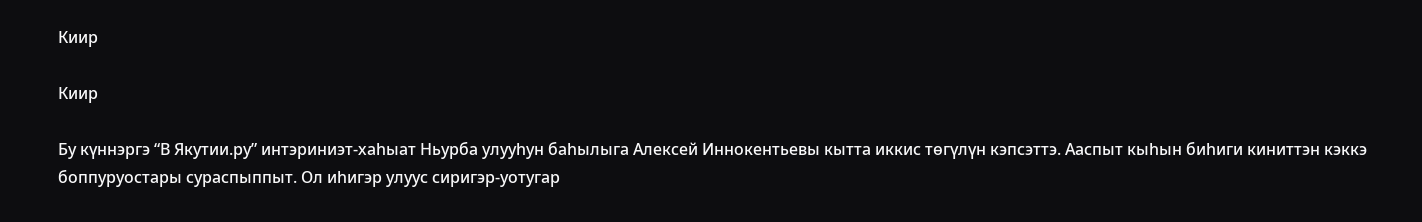Киир

Киир

Бу күннэргэ “В Якутии.ру” интэриниэт-хаһыат Ньурба улууһун баһылыга Алексей Иннокентьевы кытта иккис төгүлүн кэпсэттэ. Ааспыт кыһын биһиги киниттэн кэккэ боппуруостары сураспыппыт. Ол иһигэр улуус сиригэр-уотугар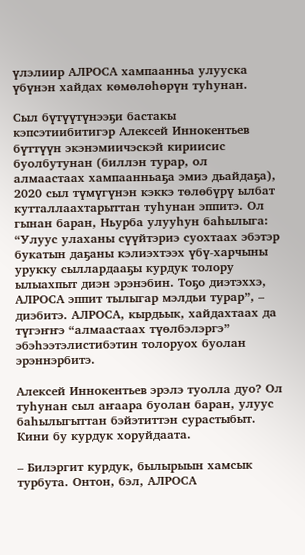үлэлиир АЛРОСА хампаанньа улууска үбүнэн хайдах көмөлөһөрүн туһунан.

Сыл бүтүүтүнээҕи бастакы кэпсэтиибитигэр Алексей Иннокентьев бүттүүн экэнэмиичэскэй кириисис буолбутунан (биллэн турар, ол алмаастаах хампаанньаҕа эмиэ дьайдаҕа), 2020 сыл түмүгүнэн кэккэ төлөбүрү ылбат кутталлаахтарыттан туһунан эппитэ. Ол гынан баран, Ньурба улууһун баһылыга: “Улуус улаханы сүүйтэриэ суохтаах эбэтэр букатын даҕаны кэлиэхтээх үбү-харчыны урукку сыллардааҕы курдук толору ылыахпыт диэн эрэнэбин. Тоҕо диэтэххэ, АЛРОСА эппит тылыгар мэлдьи турар”, – диэбитэ. АЛРОСА, кырдьык, хайдахтаах да түгэҥҥэ “алмаастаах түөлбэлэргэ” эбэһээтэлистибэтин толоруох буолан эрэннэрбитэ.

Алексей Иннокентьев эрэлэ туолла дуо? Ол туһунан сыл аҥаара буолан баран, улуус баһылыгыттан бэйэтиттэн сурастыбыт. Кини бу курдук хоруйдаата.

– Билэргит курдук, былырыын хамсык турбута. Онтон, бэл, АЛРОСА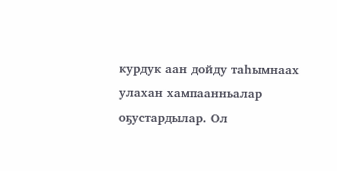курдук аан дойду таһымнаах улахан хампаанньалар оҕустардылар. Ол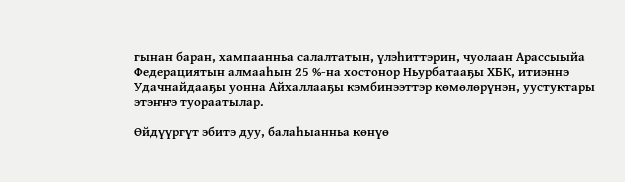гынан баран, хампаанньа салалтатын, үлэһиттэрин, чуолаан Арассыыйа Федерациятын алмааһын 25 %-на хостонор Ньурбатааҕы ХБК, итиэннэ Удачнайдааҕы уонна Айхаллааҕы кэмбинээттэр көмөлөрүнэн, уустуктары этэҥҥэ туораатылар.

Өйдүүргүт эбитэ дуу, балаһыанньа көнүө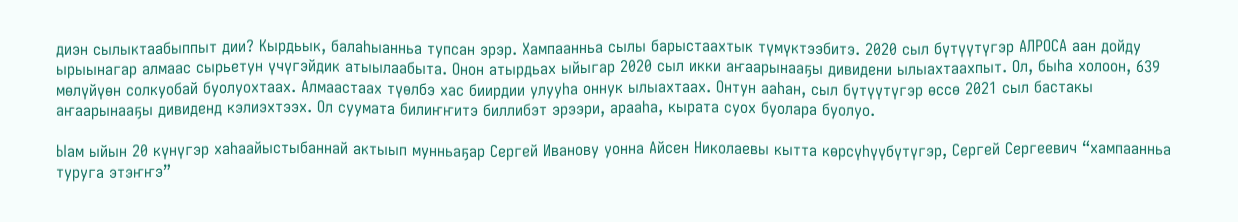диэн сылыктаабыппыт дии? Кырдьык, балаһыанньа тупсан эрэр. Хампаанньа сылы барыстаахтык түмүктээбитэ. 2020 сыл бүтүүтүгэр АЛРОСА аан дойду ырыынагар алмаас сырьетун үчүгэйдик атыылаабыта. Онон атырдьах ыйыгар 2020 сыл икки аҥаарынааҕы дивидени ылыахтаахпыт. Ол, быһа холоон, 639 мөлүйүөн солкуобай буолуохтаах. Алмаастаах түөлбэ хас биирдии улууһа оннук ылыахтаах. Онтун ааһан, сыл бүтүүтүгэр өссө 2021 сыл бастакы аҥаарынааҕы дивиденд кэлиэхтээх. Ол суумата билиҥҥитэ биллибэт эрээри, арааһа, кырата суох буолара буолуо.

Ыам ыйын 20 күнүгэр хаһаайыстыбаннай актыып мунньаҕар Сергей Иванову уонна Айсен Николаевы кытта көрсүһүүбүтүгэр, Сергей Сергеевич “хампаанньа туруга этэҥҥэ”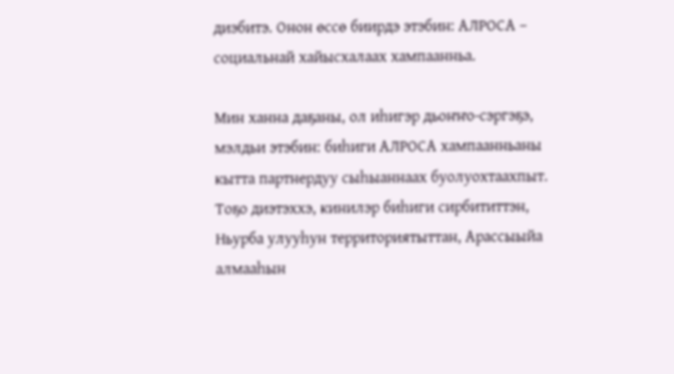диэбитэ. Онон өссө биирдэ этэбин: АЛРОСА – социальнай хайысхалаах хампаанньа.

Мин ханна даҕаны, ол иһигэр дьоҥҥо-сэргэҕэ, мэлдьи этэбин: биһиги АЛРОСА хампаанньаны кытта партнердуу сыһыаннаах буолуохтаахпыт. Тоҕо диэтэххэ, кинилэр биһиги сирбититтэн, Ньурба улууһун территориятыттан, Арассыыйа алмааһын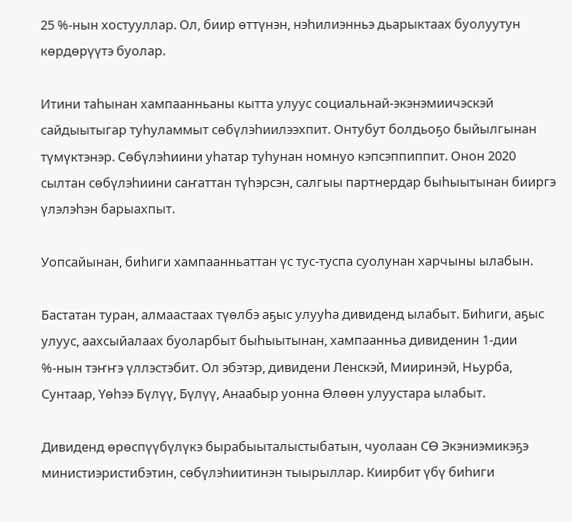25 %-нын хостууллар. Ол, биир өттүнэн, нэһилиэнньэ дьарыктаах буолуутун көрдөрүүтэ буолар.

Итини таһынан хампаанньаны кытта улуус социальнай-экэнэмиичэскэй сайдыытыгар туһуламмыт сөбүлэһиилээхпит. Онтубут болдьоҕо быйылгынан түмүктэнэр. Сөбүлэһиини уһатар туһунан номнуо кэпсэппиппит. Онон 2020 сылтан сөбүлэһиини саҥаттан түһэрсэн, салгыы партнердар быһыытынан бииргэ үлэлэһэн барыахпыт.

Уопсайынан, биһиги хампаанньаттан үс тус-туспа суолунан харчыны ылабын.

Бастатан туран, алмаастаах түөлбэ аҕыс улууһа дивиденд ылабыт. Биһиги, аҕыс улуус, аахсыйалаах буоларбыт быһыытынан, хампаанньа дивиденин 1-дии %-нын тэҥҥэ үллэстэбит. Ол эбэтэр, дивидени Ленскэй, Мииринэй, Ньурба, Сунтаар, Үөһээ Бүлүү, Бүлүү, Анаабыр уонна Өлөөн улуустара ылабыт.

Дивиденд өрөспүүбүлүкэ бырабыыталыстыбатын, чуолаан СӨ Экэниэмикэҕэ министиэристибэтин, сөбүлэһиитинэн тыырыллар. Киирбит үбү биһиги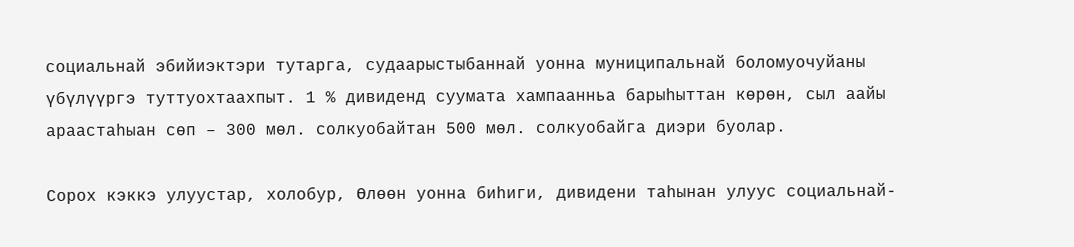социальнай эбийиэктэри тутарга, судаарыстыбаннай уонна муниципальнай боломуочуйаны үбүлүүргэ туттуохтаахпыт. 1 % дивиденд суумата хампаанньа барыһыттан көрөн, сыл аайы араастаһыан сөп – 300 мөл. солкуобайтан 500 мөл. солкуобайга диэри буолар.

Сорох кэккэ улуустар, холобур, Өлөөн уонна биһиги, дивидени таһынан улуус социальнай-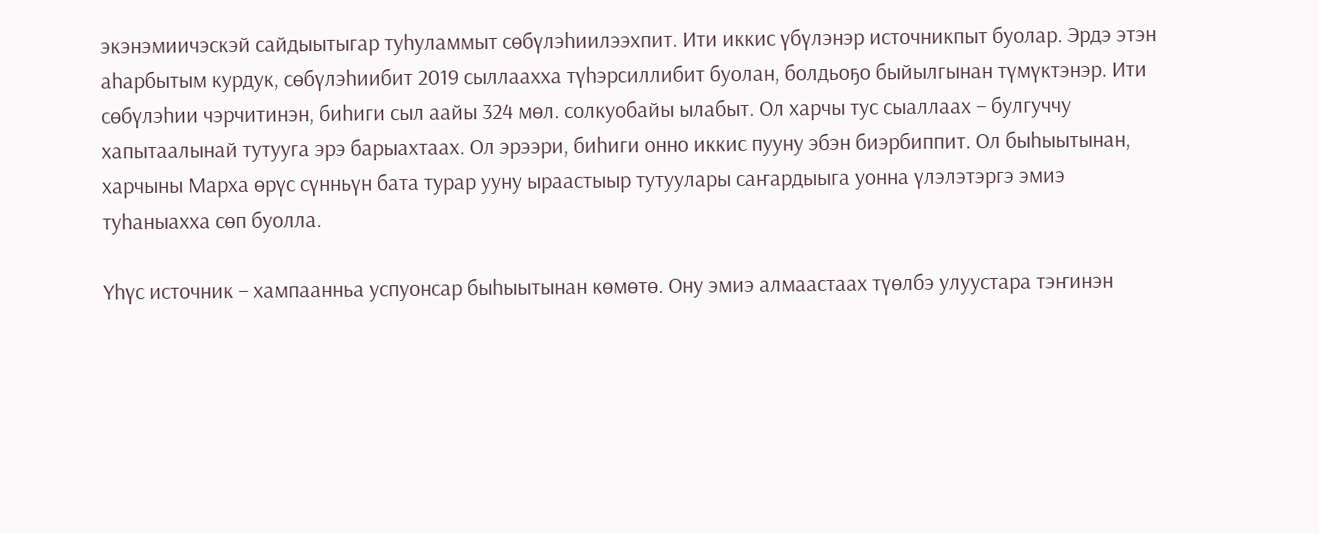экэнэмиичэскэй сайдыытыгар туһуламмыт сөбүлэһиилээхпит. Ити иккис үбүлэнэр источникпыт буолар. Эрдэ этэн аһарбытым курдук, сөбүлэһиибит 2019 сыллаахха түһэрсиллибит буолан, болдьоҕо быйылгынан түмүктэнэр. Ити сөбүлэһии чэрчитинэн, биһиги сыл аайы 324 мөл. солкуобайы ылабыт. Ол харчы тус сыаллаах – булгуччу хапытаалынай тутууга эрэ барыахтаах. Ол эрээри, биһиги онно иккис пууну эбэн биэрбиппит. Ол быһыытынан, харчыны Марха өрүс сүнньүн бата турар ууну ыраастыыр тутуулары саҥардыыга уонна үлэлэтэргэ эмиэ туһаныахха сөп буолла.

Үһүс источник – хампаанньа успуонсар быһыытынан көмөтө. Ону эмиэ алмаастаах түөлбэ улуустара тэҥинэн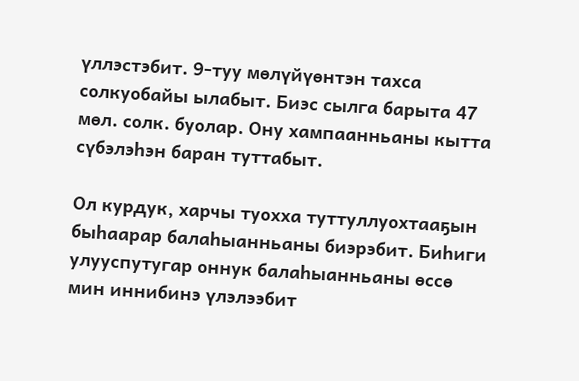үллэстэбит. 9-туу мөлүйүөнтэн тахса солкуобайы ылабыт. Биэс сылга барыта 47 мөл. солк. буолар. Ону хампаанньаны кытта сүбэлэһэн баран туттабыт.

Ол курдук, харчы туохха туттуллуохтааҕын быһаарар балаһыанньаны биэрэбит. Биһиги улууспутугар оннук балаһыанньаны өссө мин иннибинэ үлэлээбит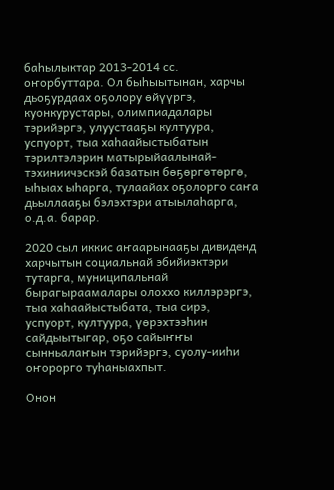баһылыктар 2013-2014 сс. оҥорбуттара. Ол быһыытынан, харчы дьоҕурдаах оҕолору өйүүргэ, куонкурустары, олимпиадалары тэрийэргэ, улуустааҕы култуура, успуорт, тыа хаһаайыстыбатын тэрилтэлэрин матырыйаалынай-тэхиниичэскэй базатын бөҕөргөтөргө, ыһыах ыһарга, тулаайах оҕолорго саҥа дьыллааҕы бэлэхтэри атыылаһарга, о.д.а. барар.

2020 сыл иккис аҥаарынааҕы дивиденд харчытын социальнай эбийиэктэри тутарга, муниципальнай бырагыраамалары олоххо киллэрэргэ, тыа хаһаайыстыбата, тыа сирэ, успуорт, култуура, үөрэхтээһин сайдыытыгар, оҕо сайыҥҥы сынньалаҥын тэрийэргэ, суолу-ииһи оҥорорго туһаныахпыт.

Онон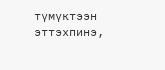түмүктээн эттэхпинэ,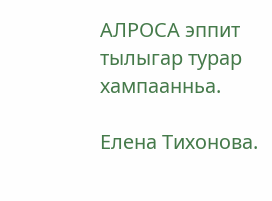АЛРОСА эппит тылыгар турар хампаанньа.

Елена Тихонова.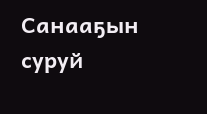Санааҕын суруй